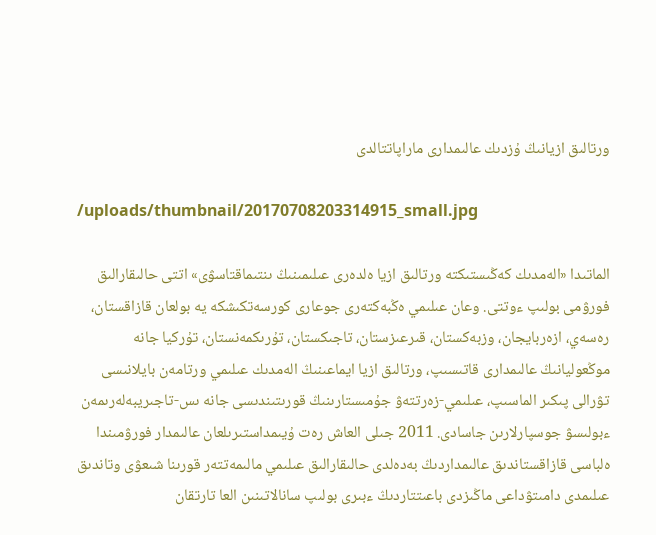ورتالىق ازيانىڭ ۇزدىك عالىمدارى ماراپاتتالدى

/uploads/thumbnail/20170708203314915_small.jpg

الماتىدا «الەمدىك كەڭىستىكتە ورتالىق ازيا ەلدەرى عىلىمىنىڭ ىنتىماقتاسۋى» اتتى حالىقارالىق فورۋمى بولىپ ءوتتى. وعان عىلىمي ەڭبەكتەرى جوعارى كورسەتكىشكە يە بولعان قازاقستان، رەسەي، ازەربايجان، وزبەكستان، قىرعىزستان، تاجىكستان، تۇرىكمەنستان، تۇركيا جانە موڭعوليانىڭ عالىمدارى قاتىسىپ، ورتالىق ازيا ايماعىنىڭ الەمدىك عىلىمي ورتامەن بايلانىسى تۋرالى پىكىر الماسىپ، عىلىمي-زەرتتەۋ جۇمىستارىنىڭ قورىتىندىسى جانە ىس-تاجىريبەلەرىمەن ءبولىسۋ جوسپارلارىن جاسادى. 2011 جىلى العاش رەت ۇيىمداستىرىلعان عالىمدار فورۋمىندا ەلباسى قازاقستاندىق عالىمداردىڭ بەدەلدى حالىقارالىق عىلىمي مالىمەتتەر قورىنا شىعۋى وتاندىق عىلىمدى دامىتۋداعى ماڭىزدى باعىتتاردىڭ ءبىرى بولىپ سانالاتىنىن العا تارتقان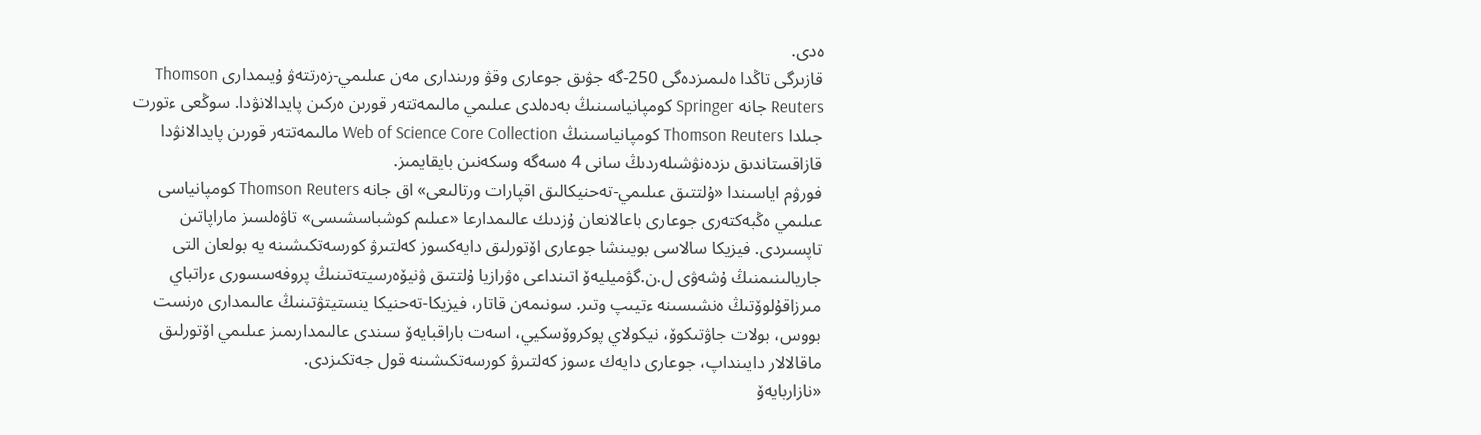ەدى.
قازىرگى تاڭدا ەلىمىزدەگى 250-گە جۋىق جوعارى وقۋ ورىندارى مەن عىلىمي-زەرتتەۋ ۇيىمدارى Thomson Reuters جانە Springer كومپانياسىنىڭ بەدەلدى عىلىمي مالىمەتتەر قورىن ەركىن پايدالانۋدا. سوڭعى ءتورت جىلدا Thomson Reuters كومپانياسىنىڭ Web of Science Core Collection مالىمەتتەر قورىن پايدالانۋدا قازاقستاندىق ىزدەنۋشىلەردىڭ سانى 4 ەسەگە وسكەنىن بايقايمىز.
فورۋم اياسىندا «ۇلتتىق عىلىمي-تەحنيكالىق اقپارات ورتالىعى» اق جانە Thomson Reuters كومپانياسى عىلىمي ەڭبەكتەرى جوعارى باعالانعان ۇزدىك عالىمدارعا «عىلىم كوشباسشىسى» تاۋەلسىز ماراپاتىن تاپسىردى. فيزيكا سالاسى بويىنشا جوعارى اۆتورلىق دايەكسوز كەلتىرۋ كورسەتكىشىنە يە بولعان التى جاريالىنىمنىڭ ۇشەۋى ل.ن.گۋميليەۆ اتىنداعى ەۋرازيا ۇلتتىق ۋنيۆەرسيتەتىنىڭ پروفەسسورى ءراتباي مىرزاقۇلوۆتىڭ ەنشىسىنە ءتيىپ وتىر. سونىمەن قاتار، فيزيكا-تەحنيكا ينستيتۋتىنىڭ عالىمدارى ەرنست بووس، بولات جاۋتىكوۆ، نيكولاي پوكروۆسكيي، اسەت باراقبايەۆ سىندى عالىمدارىمىز عىلىمي اۆتورلىق ماقالالار دايىنداپ، جوعارى دايەك ءسوز كەلتىرۋ كورسەتكىشىنە قول جەتكىزدى.
«نازاربايەۆ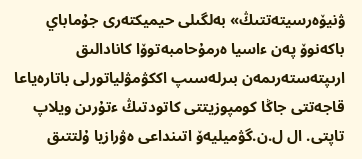ۋنيۆەرسيتەتتىڭ» بەلگىلى حيميكتەرى جۇماباي باكەنوۆ پەن ءاسيا ەرمۇحامبەتوۆا كانادالىق ارىپتەستەرىمەن بىرلەسىپ اككۋمۋلياتورلى باتارەياعا قاجەتتى جاڭا كومپوزيتتى كاتودتىڭ ءتۇرىن ويلاپ تاپتى. ال ل.ن.گۋميليەۆ اتىنداعى ەۋرازيا ۇلتتىق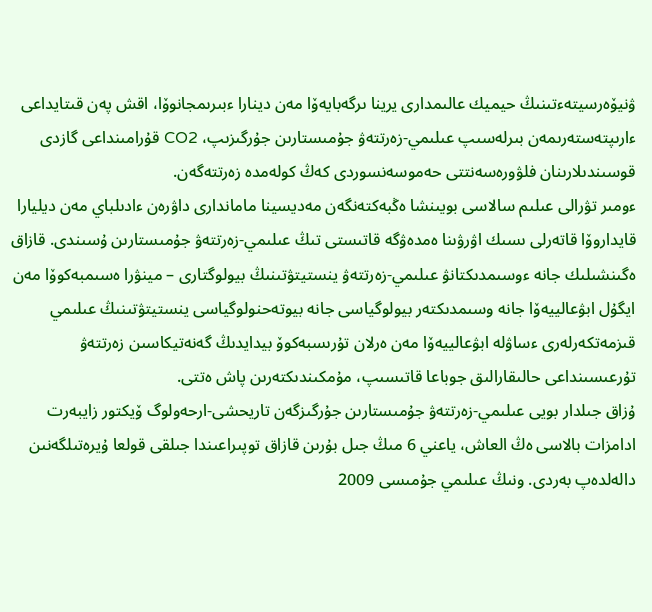ۋنيۆەرسيتەءتىنىڭ حيميك عالىمدارى يرينا ىرگەبايەۆا مەن دينارا ءبىرىمجانوۆا، اقش پەن قىتايداعى ءارىپتەستەرىمەن بىرلەسىپ عىلىمي-زەرتتەۋ جۇمىستارىن جۇرگىزىپ، CO2 قۇرامىنداعى گازدى قوسىندىلارىنان فلۋورەسەنتتى حەموسەنسوردى كەڭ كولەمدە زەرتتەگەن.
ءومىر تۋرالى عىلىم سالاسى بويىنشا ەڭبەكتەنگەن مەديسينا ماماندارى داۋرەن ءادىلباي مەن ديليارا قايداروۆا قاتەرلى ىسىك اۋرۋىنا ەمدەۋگە قاتىستى تىڭ عىلىمي-زەرتتەۋ جۇمىستارىن ۇسىندى. قازاق ەگىنشىلىك جانە ءوسىمدىكتانۋ عىلىمي-زەرتتەۋ ينستيتۋتىنىڭ بيولوگتارى – مينۋرا ەسىمبەكوۆا مەن ايگۇل ابۋعالييەۆا جانە وسىمدىكتەر بيولوگياسى جانە بيوتەحنولوگياسى ينستيتۋتىنىڭ عىلىمي قىزمەتكەرلەرى ءساۋلە ابۋعالييەۆا مەن ەرلان تۇرىسبەكوۆ بيدايدىڭ گەنەتيكاسىن زەرتتەۋ تۇرعىسىنداعى حالىقارالىق جوباعا قاتىسىپ، مۇمكىندىكتەرىن پاش ەتتى.
ۇزاق جىلدار بويى عىلىمي-زەرتتەۋ جۇمىستارىن جۇرگىزگەن تاريحشى-ارحەولوگ ۆيكتور زايبەرت ادامزات بالاسى ەڭ العاش، ياعني 6 مىڭ جىل بۇرىن قازاق توپىراعىندا جىلقى قولعا ۇيرەتىلگەنىن دالەلدەپ بەردى. ونىڭ عىلىمي جۇمىسى 2009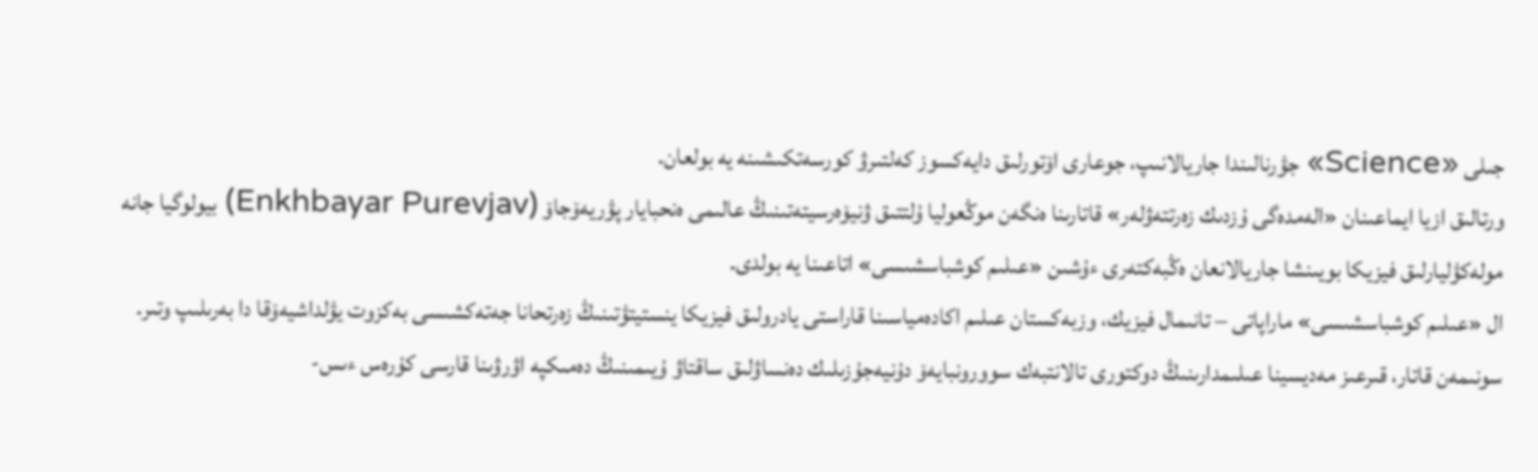جىلى «Science» جۋرنالىندا جاريالانىپ، جوعارى اۆتورلىق دايەكسوز كەلتىرۋ كورسەتكىشىنە يە بولعان.
ورتالىق ازيا ايماعىنان «الەمدەگى ۇزدىك زەرتتەۋلەر» قاتارىنا ەنگەن موڭعوليا ۇلتتىق ۋنيۆەرسيتەتىنىڭ عالىمى ەنحبايار پۋريەۆجاۆ (Enkhbayar Purevjav) بيولوگيا جانە مولەكۋليارلىق فيزيكا بويىنشا جاريالانعان ەڭبەكتەرى ءۇشىن «عىلىم كوشباسشىسى» اتاعىنا يە بولدى.
ال «عىلىم كوشباسشىسى» ماراپاتى – تانىمال فيزيك، وزبەكستان عىلىم اكادەمياسىنا قاراستى يادرولىق فيزيكا ينستيتۋتىنىڭ زەرتحانا جەتەكشىسى بەكزوت يۋلداشيەۆقا دا بەرىلىپ وتىر.
سونىمەن قاتار، قىرعىز مەديسينا عىلىمدارىنىڭ دوكتورى تالانتبەك سوورونبايەۆ دۇنيەجۇزىلىك دەنساۋلىق ساقتاۋ ۇيىمىنىڭ دەمىكپە اۋرۋىنا قارسى كۇرەس ءىس-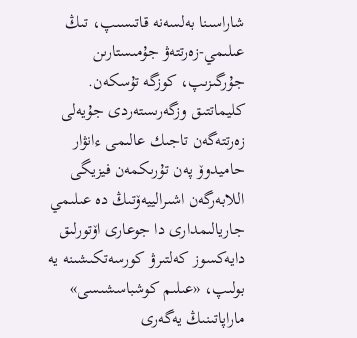شاراسىنا بەلسەنە قاتىسىپ، تىڭ عىلىمي-زەرتتەۋ جۇمىستارىن جۇرگىزىپ، كوزگە تۇسكەن.
كليماتتىق وزگەرىستەردى جۇيەلى زەرتتەگەن تاجىك عالىمى ءانۋار حاميدوۆ پەن تۇرىكمەن فيزيگى اللابەرگەن اشىرالييەۆتىڭ دە عىلىمي جاريالىمدارى دا جوعارى اۆتورلىق دايەكسوز كەلتىرۋ كورسەتكىشىنە يە بولىپ، «عىلىم كوشباسشىسى» ماراپاتىنىڭ يەگەرى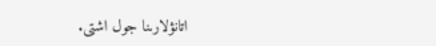اتانۋلارىنا جول اشتى.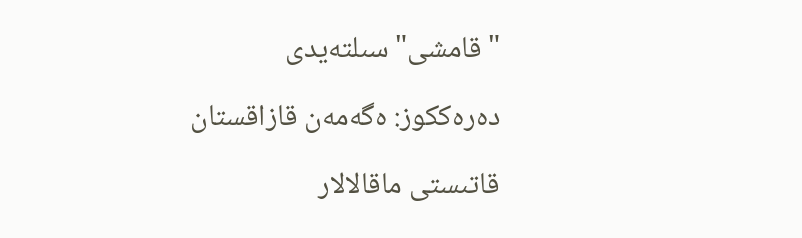"قامشى"سىلتەيدى

دەرەككوز: ەگەمەن قازاقستان

قاتىستى ماقالالار